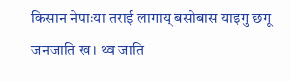किसान नेपाःया तराई लागाय् बसोबास याइगु छगू जनजाति ख। थ्व जाति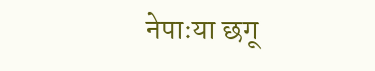नेपाःया छगू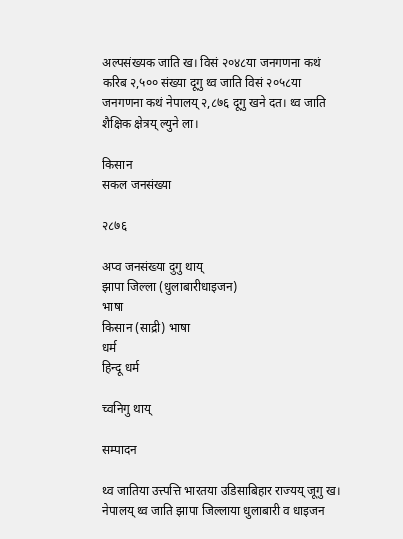अल्पसंख्यक जाति ख। विसं २०४८या जनगणना कथं करिब २,५०० संख्या दूगु थ्व जाति विसं २०५८या जनगणना कथं नेपालय् २,८७६ दूगु खने दत। थ्व जाति शैक्षिक क्षेत्रय् ल्युने ला।

किसान
सकल जनसंख्या

२८७६

अप्व जनसंख्या दुगु थाय्
झापा जिल्ला (धुलाबारीधाइजन)
भाषा
किसान (साद्री) भाषा
धर्म
हिन्दू धर्म

च्वनिगु थाय्

सम्पादन

थ्व जातिया उत्त्पत्ति भारतया उडिसाबिहार राज्यय् जूगु ख। नेपालय् थ्व जाति झापा जिल्लाया धुलाबारी व धाइजन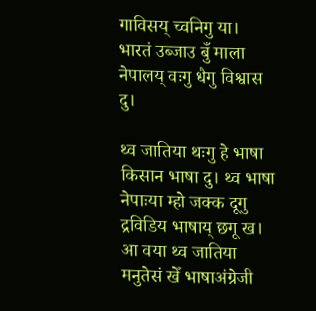गाविसय् च्वनिगु या। भारतं उब्जाउ बुँ माला नेपालय् वःगु धैगु विश्वास दु।

थ्व जातिया थःगु हे भाषा किसान भाषा दु। थ्व भाषा नेपाःया म्हो जक्क दूगु द्रविडिय भाषाय् छगू ख। आ वया थ्व जातिया मनुतेसं खेँ भाषाअंग्रेजी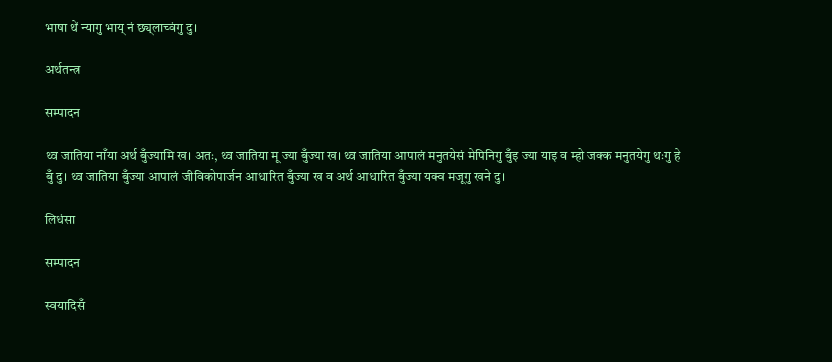भाषा थें न्यागु भाय्‌ नं छ्य्‌लाच्वंगु दु।

अर्थतन्त्र

सम्पादन

थ्व जातिया नाँया अर्थ बुँज्यामि ख। अतः, थ्व जातिया मू ज्या बुँज्या ख। थ्व जातिया आपालं मनुतयेसं मेपिनिगु बुँइ ज्या याइ व म्हो जक्क मनुतयेगु थःगु हे बुँ दु। थ्व जातिया बुँज्या आपालं जीविकोपार्जन आधारित बुँज्या ख व अर्थ आधारित बुँज्या यक्व मजूगु खने दु।

लिधंसा

सम्पादन

स्वयादिसँ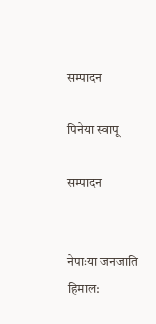सम्पादन

पिनेया स्वापू

सम्पादन


नेपाःया जनजाति
हिमाल: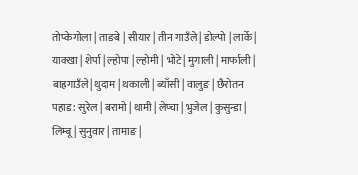तोप्केगोला | ताङबे | सीयार | तीन गाउँले | डोल्पो | लार्के | याक्खा | शेर्पा | ल्होपा | ल्होमी | भोटे| मुगाली | मार्फाली | बाह्रगाउँले| थुदाम | थकाली | ब्याँसी | वालुङ | छैरोतन
पहाड: सुरेल | बरामो | थामी | लेप्चा | भुजेल | कुसुन्डा | लिम्बू | सुनुवार | तामाङ |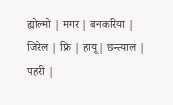ह्योल्मो | मगर | बनकरिया | जिरेल | फ्रि | हायू| छन्त्याल | पहरी |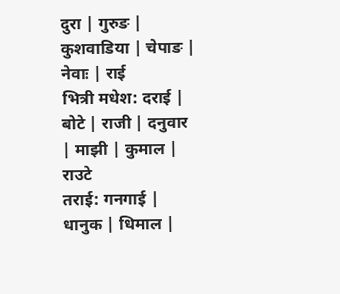दुरा | गुरुङ | कुशवाडिया | चेपाङ | नेवाः | राई
भित्री मधेश: दराई | बोटे | राजी | दनुवार | माझी | कुमाल | राउटे
तराई: गनगाई | धानुक | धिमाल |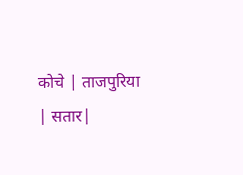कोचे | ताजपुरिया | सतार|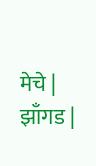मेचे | झाँगड |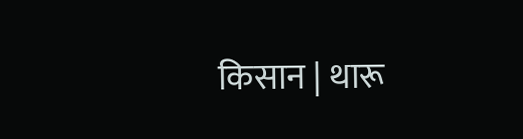किसान | थारू